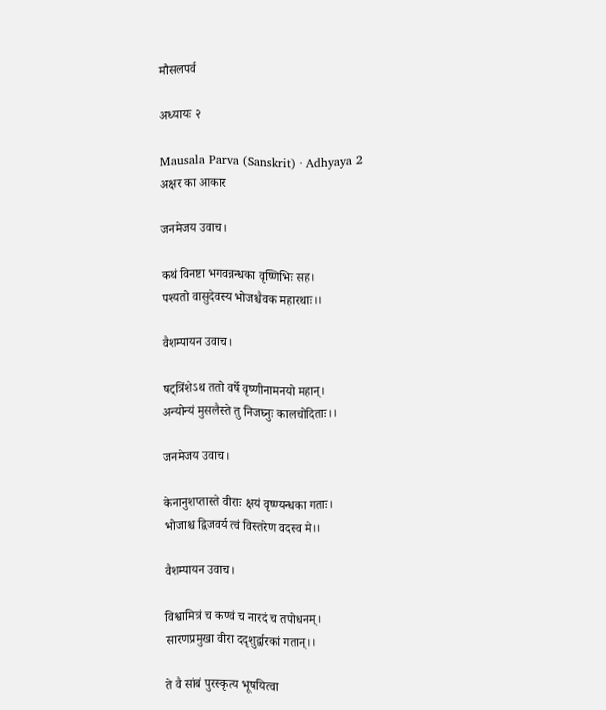मौसलपर्व

अध्यायः २

Mausala Parva (Sanskrit) · Adhyaya 2
अक्षर का आकार

जनमेजय उवाच।

कथं विनष्टा भगवन्नन्धका वृष्णिभिः सह।
पश्यतो वासुदेवस्य भोजश्चैवक महारथाः।।

वैशम्पायन उवाच।

षट्त्रिंशेऽथ ततो वर्षे वृष्णीनामनयो महान्।
अन्योन्यं मुसलैस्ते तु निजघ्नुः कालचोदिताः।।

जनमेजय उवाच।

केनानुशप्तास्ते वीराः क्षयं वृष्ण्यन्धका गताः।
भोजाश्च द्विजवर्य त्वं विस्तरेण वदस्व मे।।

वैशम्पायन उवाच।

विश्वामित्रं च कण्वं च नारदं च तपोधनम्।
सारणप्रमुखा वीरा ददृशुर्द्वारकां गतान्।।

ते वै सांबं पुरस्कृत्य भूषयित्वा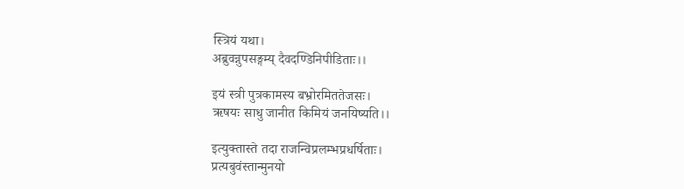स्त्रियं यथा।
अब्रुवन्नुपसङ्गम्य् दैवदण्डिनिपीडिताः।।

इयं स्त्री पुत्रकामस्य बभ्रोरमिततेजसः।
ऋषयः साधु जानीत किमियं जनयिष्यति।।

इत्युक्तास्ते तदा राजन्विप्रलम्भप्रधर्षिताः।
प्रत्यबुवंस्तान्मुनयो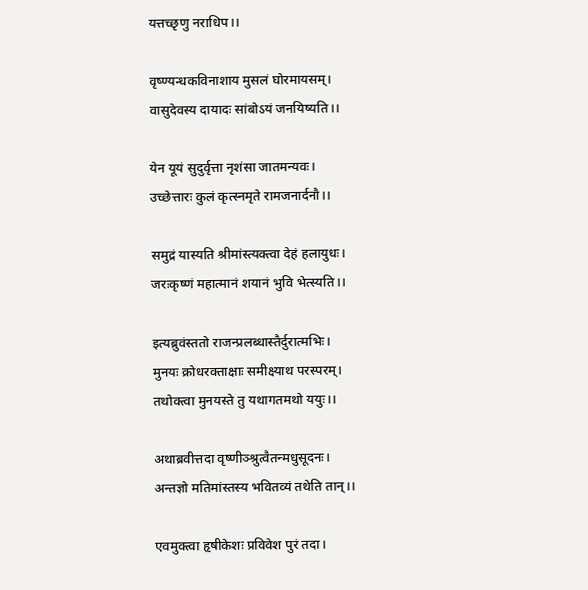यत्तच्छृणु नराधिप।।

वृष्ण्यन्धकविनाशाय मुसलं घोरमायसम्।
वासुदेवस्य दायादः सांबोऽयं जनयिष्यति।।

येन यूयं सुदुर्वृत्ता नृशंसा जातमन्यवः।
उच्छेत्तारः कुलं कृत्स्नमृते रामजनार्दनौ।।

समुद्रं यास्यति श्रीमांस्त्यक्त्वा देहं हलायुधः।
जरःकृष्णं महात्मानं शयानं भुवि भेत्स्यति।।

इत्यब्रुवंस्ततो राजन्प्रलब्धास्तैर्दुरात्मभिः।
मुनयः क्रोधरक्ताक्षाः समीक्ष्याथ परस्परम्।
तथोक्त्वा मुनयस्ते तु यथागतमथो ययुः।।

अथाब्रवीत्तदा वृष्णीञ्श्रुत्वैतन्मधुसूदनः।
अन्तज्ञो मतिमांस्तस्य भवितव्यं तथेति तान्।।

एवमुक्त्वा हृषीकेशः प्रविवेश पुरं तदा।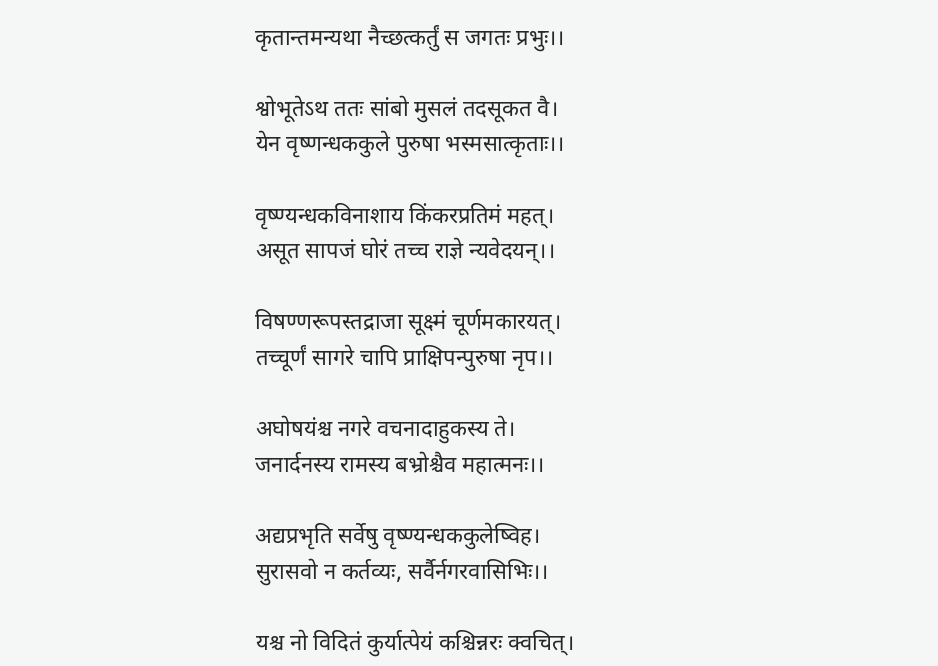कृतान्तमन्यथा नैच्छत्कर्तुं स जगतः प्रभुः।।

श्वोभूतेऽथ ततः सांबो मुसलं तदसूकत वै।
येन वृष्णन्धककुले पुरुषा भस्मसात्कृताः।।

वृष्ण्यन्धकविनाशाय किंकरप्रतिमं महत्।
असूत सापजं घोरं तच्च राज्ञे न्यवेदयन्।।

विषण्णरूपस्तद्राजा सूक्ष्मं चूर्णमकारयत्।
तच्चूर्णं सागरे चापि प्राक्षिपन्पुरुषा नृप।।

अघोषयंश्च नगरे वचनादाहुकस्य ते।
जनार्दनस्य रामस्य बभ्रोश्चैव महात्मनः।।

अद्यप्रभृति सर्वेषु वृष्ण्यन्धककुलेष्विह।
सुरासवो न कर्तव्यः, सर्वैर्नगरवासिभिः।।

यश्च नो विदितं कुर्यात्पेयं कश्चिन्नरः क्वचित्।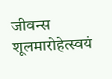जीवन्स शूलमारोहेत्स्वयं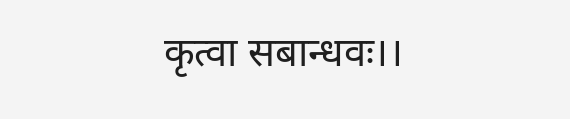कृत्वा सबान्धवः।।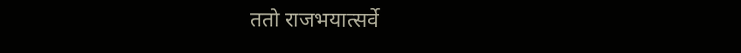ततो राजभयात्सर्वे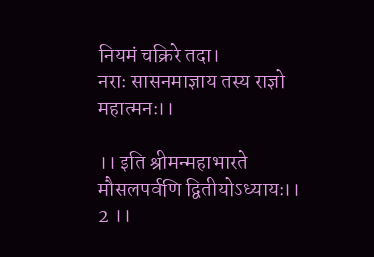नियमं चक्रिरे तदा।
नराः सासनमाज्ञाय तस्य राज्ञो महात्मनः।।

।। इति श्रीमन्महाभारते
मौसलपर्वणि द्वितीयोऽध्यायः।। 2 ।।